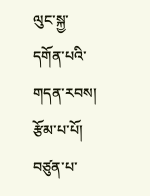ལུང་སྐྱ་དགོན་པའི་གདན་རབས།
རྩོམ་པ་པོ། བཙུན་པ་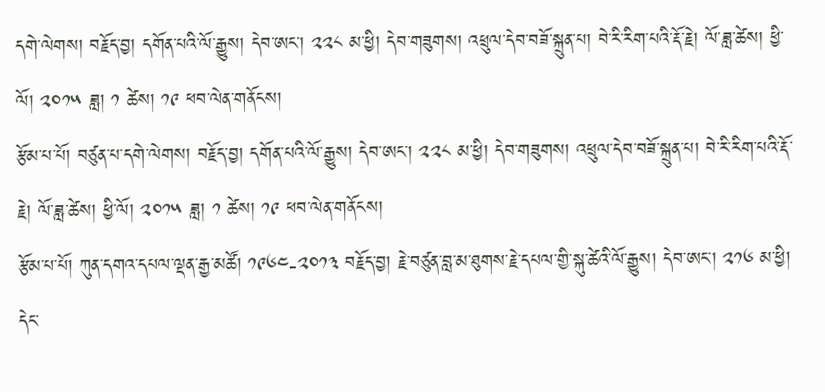དགེ་ལེགས། བརྗོད་བྱ། དགོན་པའི་ལོ་རྒྱུས། དེབ་ཨང་། ༢༢༨ མ་ཕྱི། དེབ་གཟུགས། འཕྲུལ་དེབ་བཟོ་སྐྲུན་པ། བེ་རི་རིག་པའི་རྡོ་རྗེ། ལོ་ཟླ་ཚེས། ཕྱི་ལོ། ༢༠༡༥ ཟླ། ༡ ཚེས། ༡༩ ཕབ་ལེན་གནོངས།
རྩོམ་པ་པོ། བཙུན་པ་དགེ་ལེགས། བརྗོད་བྱ། དགོན་པའི་ལོ་རྒྱུས། དེབ་ཨང་། ༢༢༨ མ་ཕྱི། དེབ་གཟུགས། འཕྲུལ་དེབ་བཟོ་སྐྲུན་པ། བེ་རི་རིག་པའི་རྡོ་རྗེ། ལོ་ཟླ་ཚེས། ཕྱི་ལོ། ༢༠༡༥ ཟླ། ༡ ཚེས། ༡༩ ཕབ་ལེན་གནོངས།
རྩོམ་པ་པོ། ཀུན་དགའ་དཔལ་ལྡན་རྒྱ་མཚོ། ༡༩༦༤-༢༠༡༣ བརྗོད་བྱ། རྗེ་བཙུན་བླ་མ་ཐུགས་རྗེ་དཔལ་གྱི་སྐུ་ཚེའི་ལོ་རྒྱུས། དེབ་ཨང་། ༢༡༦ མ་ཕྱི། དེང་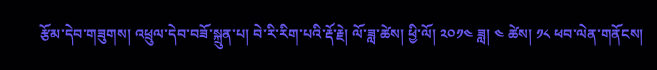རྩོམ་དེབ་གཟུགས། འཕྲུལ་དེབ་བཟོ་སྐྲུན་པ། བེ་རི་རིག་པའི་རྡོ་རྗེ། ལོ་ཟླ་ཚེས། ཕྱི་ལོ། ༢༠༡༤ ཟླ། ༤ ཚེས། ༡༨ ཕབ་ལེན་གནོངས།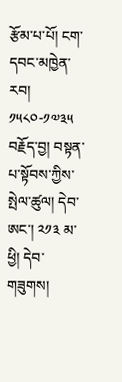རྩོམ་པ་པོ། ངག་དབང་མཁྱེན་རབ། ༡༥༨༠-༡༧༣༥ བརྗོད་བྱ། བསྟན་པ་སྟོབས་ཀྱིས་སྤེལ་ཚུལ། དེབ་ཨང་། ༢༡༣ མ་ཕྱི། དེབ་གཟུགས།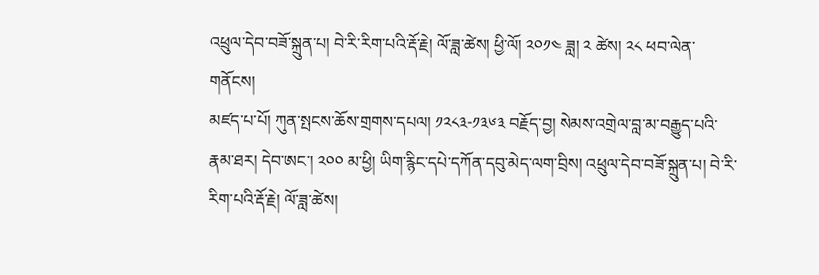འཕྲུལ་དེབ་བཟོ་སྐྲུན་པ། བེ་རི་རིག་པའི་རྡོ་རྗེ། ལོ་ཟླ་ཚེས། ཕྱི་ལོ། ༢༠༡༤ ཟླ། ༢ ཚེས། ༢༨ ཕབ་ལེན་གནོངས།
མཛད་པ་པོ། ཀུན་སྤངས་ཆོས་གྲགས་དཔལ། ༡༢༨༣-༡༣༦༣ བརྗོད་བྱ། སེམས་འགྲེལ་བླ་མ་བརྒྱུད་པའི་རྣམ་ཐར། དེབ་ཨང་། ༢༠༠ མ་ཕྱི། ཡིག་རྙིང་དཔེ་དཀོན་དབུ་མེད་ལག་བྲིས། འཕྲུལ་དེབ་བཟོ་སྐྲུན་པ། བེ་རི་རིག་པའི་རྡོ་རྗེ། ལོ་ཟླ་ཚེས།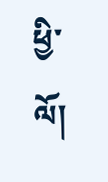ཕྱི་ལོ།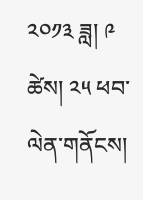༢༠༡༣ ཟླ། ༩ ཚེས། ༢༥ ཕབ་ལེན་གནོངས།